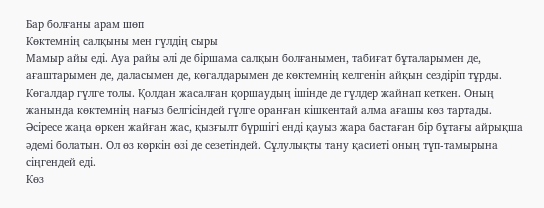Бар болғаны арам шөп
Көктемнің салқыны мен гүлдің сыры
Мамыр айы еді. Ауа райы әлі де біршама салқын болғанымен, табиғат бұталарымен де, ағаштарымен де, даласымен де, көгалдарымен де көктемнің келгенін айқын сездіріп тұрды. Көгалдар гүлге толы. Қолдан жасалған қоршаудың ішінде де гүлдер жайнап кеткен. Оның жанында көктемнің нағыз белгісіндей гүлге оранған кішкентай алма ағашы көз тартады.
Әсіресе жаңа өркен жайған жас, қызғылт бүршігі енді қауыз жара бастаған бір бұтағы айрықша әдемі болатын. Ол өз көркін өзі де сезетіндей. Сұлулықты тану қасиеті оның түп-тамырына сіңгендей еді.
Көз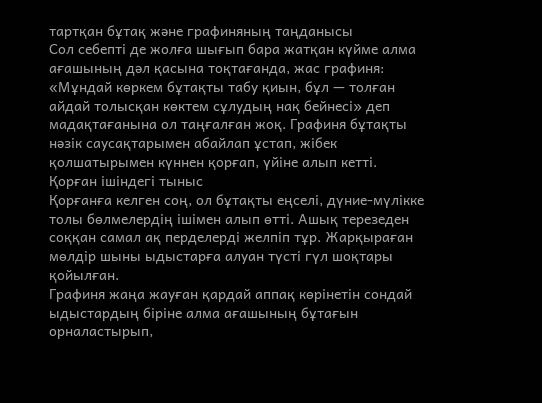тартқан бұтақ және графиняның таңданысы
Сол себепті де жолға шығып бара жатқан күйме алма ағашының дәл қасына тоқтағанда, жас графиня: «Мұндай көркем бұтақты табу қиын, бұл — толған айдай толысқан көктем сұлудың нақ бейнесі» деп мадақтағанына ол таңғалған жоқ. Графиня бұтақты нәзік саусақтарымен абайлап ұстап, жібек қолшатырымен күннен қорғап, үйіне алып кетті.
Қорған ішіндегі тыныс
Қорғанға келген соң, ол бұтақты еңселі, дүние-мүлікке толы бөлмелердің ішімен алып өтті. Ашық терезеден соққан самал ақ перделерді желпіп тұр. Жарқыраған мөлдір шыны ыдыстарға алуан түсті гүл шоқтары қойылған.
Графиня жаңа жауған қардай аппақ көрінетін сондай ыдыстардың біріне алма ағашының бұтағын орналастырып,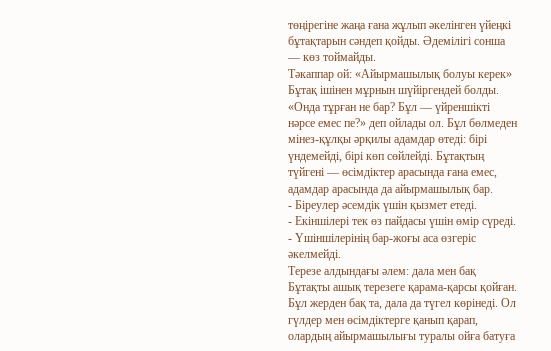төңірегіне жаңа ғана жұлып әкелінген үйеңкі бұтақтарын сәндеп қойды. Әдемілігі сонша — көз тоймайды.
Тәкаппар ой: «Айырмашылық болуы керек»
Бұтақ ішінен мұрнын шүйіргендей болды. «Онда тұрған не бар? Бұл — үйреншікті нәрсе емес пе?» деп ойлады ол. Бұл бөлмеден мінез-құлқы әрқилы адамдар өтеді: бірі үндемейді, бірі көп сөйлейді. Бұтақтың түйгені — өсімдіктер арасында ғана емес, адамдар арасында да айырмашылық бар.
- Біреулер әсемдік үшін қызмет етеді.
- Екіншілері тек өз пайдасы үшін өмір сүреді.
- Үшіншілерінің бар-жоғы аса өзгеріс әкелмейді.
Терезе алдындағы әлем: дала мен бақ
Бұтақты ашық терезеге қарама-қарсы қойған. Бұл жерден бақ та, дала да түгел көрінеді. Ол гүлдер мен өсімдіктерге қанып қарап, олардың айырмашылығы туралы ойға батуға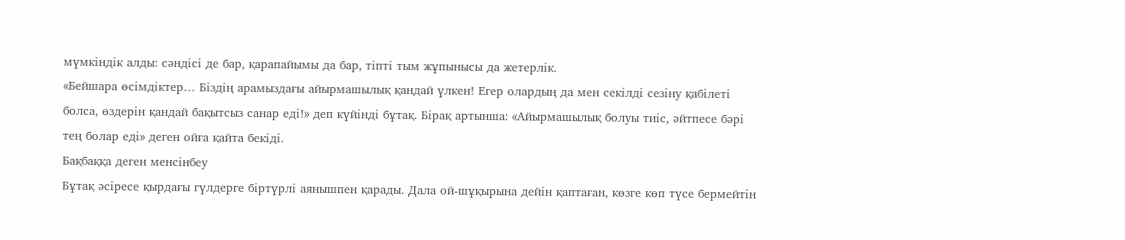мүмкіндік алды: сәндісі де бар, қарапайымы да бар, тіпті тым жұпынысы да жетерлік.
«Бейшара өсімдіктер… Біздің арамыздағы айырмашылық қандай үлкен! Егер олардың да мен секілді сезіну қабілеті болса, өздерін қандай бақытсыз санар еді!» деп күйінді бұтақ. Бірақ артынша: «Айырмашылық болуы тиіс, әйтпесе бәрі тең болар еді» деген ойға қайта бекіді.
Бақбаққа деген менсінбеу
Бұтақ әсіресе қырдағы гүлдерге біртүрлі аянышпен қарады. Дала ой-шұқырына дейін қаптаған, көзге көп түсе бермейтін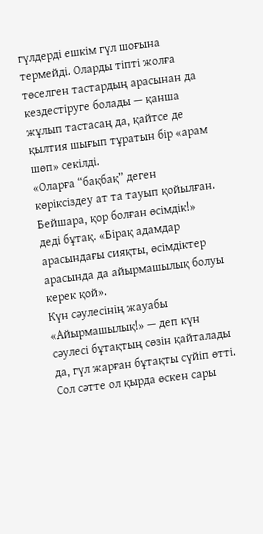гүлдерді ешкім гүл шоғына термейді. Оларды тіпті жолға төселген тастардың арасынан да кездестіруге болады — қанша жұлып тастасаң да, қайтсе де қылтия шығып тұратын бір «арам шөп» секілді.
«Оларға “бақбақ” деген көріксіздеу ат та тауып қойылған. Бейшара, қор болған өсімдік!» деді бұтақ. «Бірақ адамдар арасындағы сияқты, өсімдіктер арасында да айырмашылық болуы керек қой».
Күн сәулесінің жауабы
«Айырмашылық!» — деп күн сәулесі бұтақтың сөзін қайталады да, гүл жарған бұтақты сүйіп өтті. Сол сәтте ол қырда өскен сары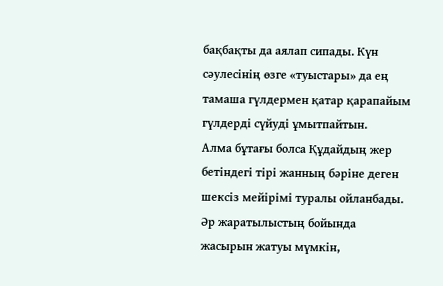бақбақты да аялап сипады. Күн сәулесінің өзге «туыстары» да ең тамаша гүлдермен қатар қарапайым гүлдерді сүйуді ұмытпайтын.
Алма бұтағы болса Құдайдың жер бетіндегі тірі жанның бәріне деген шексіз мейірімі туралы ойланбады. Әр жаратылыстың бойында жасырын жатуы мүмкін,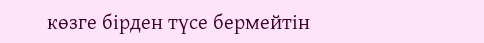көзге бірден түсе бермейтін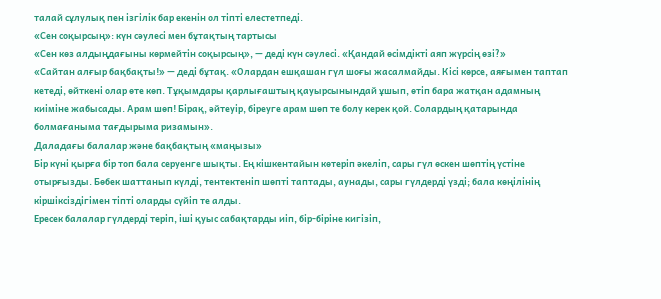талай сұлулық пен ізгілік бар екенін ол тіпті елестетпеді.
«Сен соқырсың»: күн сәулесі мен бұтақтың тартысы
«Сен көз алдыңдағыны көрмейтін соқырсың», — деді күн сәулесі. «Қандай өсімдікті аяп жүрсің өзі?»
«Сайтан алғыр бақбақты!» — деді бұтақ. «Олардан ешқашан гүл шоғы жасалмайды. Кісі көрсе, аяғымен таптап кетеді, өйткені олар өте көп. Тұқымдары қарлығаштың қауырсынындай ұшып, өтіп бара жатқан адамның киіміне жабысады. Арам шөп! Бірақ, әйтеуір, біреуге арам шөп те болу керек қой. Солардың қатарында болмағаныма тағдырыма ризамын».
Даладағы балалар және бақбақтың «маңызы»
Бір күні қырға бір топ бала серуенге шықты. Ең кішкентайын көтеріп әкеліп, сары гүл өскен шөптің үстіне отырғызды. Бөбек шаттанып күлді, тентектеніп шөпті таптады, аунады, сары гүлдерді үзді; бала көңілінің кіршіксіздігімен тіпті оларды сүйіп те алды.
Ересек балалар гүлдерді теріп, іші қуыс сабақтарды иіп, бір-біріне кигізіп,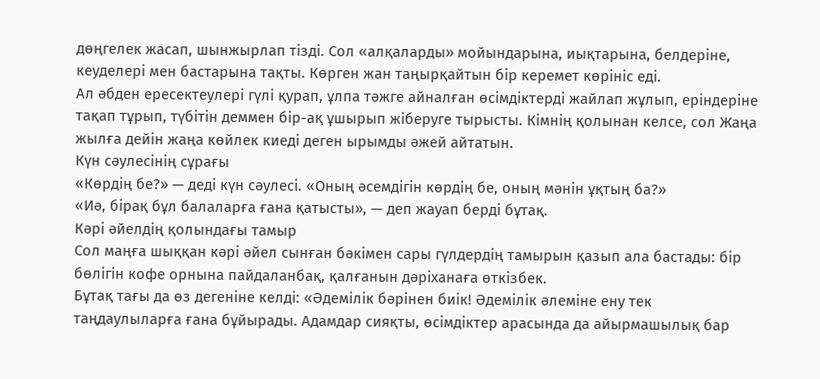дөңгелек жасап, шынжырлап тізді. Сол «алқаларды» мойындарына, иықтарына, белдеріне, кеуделері мен бастарына тақты. Көрген жан таңырқайтын бір керемет көрініс еді.
Ал әбден ересектеулері гүлі қурап, ұлпа тәжге айналған өсімдіктерді жайлап жұлып, еріндеріне тақап тұрып, түбітін деммен бір-ақ ұшырып жіберуге тырысты. Кімнің қолынан келсе, сол Жаңа жылға дейін жаңа көйлек киеді деген ырымды әжей айтатын.
Күн сәулесінің сұрағы
«Көрдің бе?» — деді күн сәулесі. «Оның әсемдігін көрдің бе, оның мәнін ұқтың ба?»
«Иә, бірақ бұл балаларға ғана қатысты», — деп жауап берді бұтақ.
Кәрі әйелдің қолындағы тамыр
Сол маңға шыққан кәрі әйел сынған бәкімен сары гүлдердің тамырын қазып ала бастады: бір бөлігін кофе орнына пайдаланбақ, қалғанын дәріханаға өткізбек.
Бұтақ тағы да өз дегеніне келді: «Әдемілік бәрінен биік! Әдемілік әлеміне ену тек таңдаулыларға ғана бұйырады. Адамдар сияқты, өсімдіктер арасында да айырмашылық бар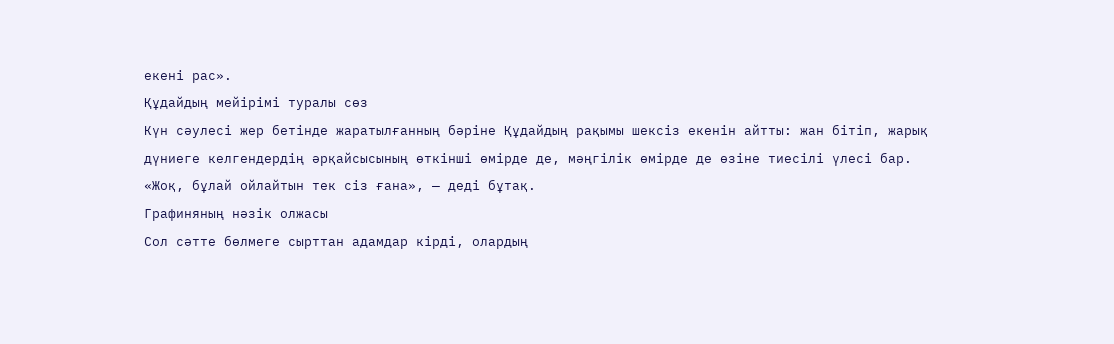екені рас».
Құдайдың мейірімі туралы сөз
Күн сәулесі жер бетінде жаратылғанның бәріне Құдайдың рақымы шексіз екенін айтты: жан бітіп, жарық дүниеге келгендердің әрқайсысының өткінші өмірде де, мәңгілік өмірде де өзіне тиесілі үлесі бар.
«Жоқ, бұлай ойлайтын тек сіз ғана», — деді бұтақ.
Графиняның нәзік олжасы
Сол сәтте бөлмеге сырттан адамдар кірді, олардың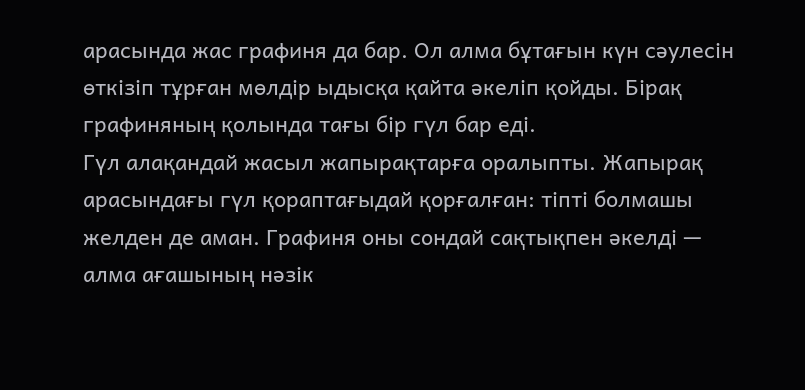арасында жас графиня да бар. Ол алма бұтағын күн сәулесін өткізіп тұрған мөлдір ыдысқа қайта әкеліп қойды. Бірақ графиняның қолында тағы бір гүл бар еді.
Гүл алақандай жасыл жапырақтарға оралыпты. Жапырақ арасындағы гүл қораптағыдай қорғалған: тіпті болмашы желден де аман. Графиня оны сондай сақтықпен әкелді — алма ағашының нәзік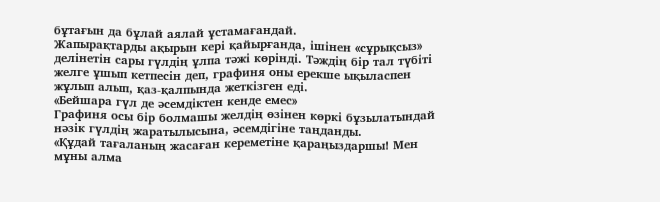бұтағын да бұлай аялай ұстамағандай.
Жапырақтарды ақырын кері қайырғанда, ішінен «сұрықсыз» делінетін сары гүлдің ұлпа тәжі көрінді. Тәждің бір тал түбіті желге ұшып кетпесін деп, графиня оны ерекше ықыласпен жұлып алып, қаз-қалпында жеткізген еді.
«Бейшара гүл де әсемдіктен кенде емес»
Графиня осы бір болмашы желдің өзінен көркі бұзылатындай нәзік гүлдің жаратылысына, әсемдігіне таңданды.
«Құдай тағаланың жасаған кереметіне қараңыздаршы! Мен мұны алма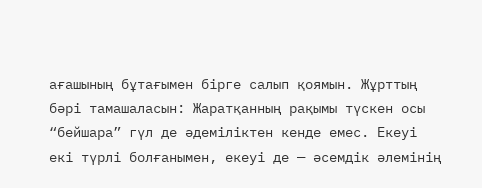ағашының бұтағымен бірге салып қоямын. Жұрттың бәрі тамашаласын: Жаратқанның рақымы түскен осы “бейшара” гүл де әдеміліктен кенде емес. Екеуі екі түрлі болғанымен, екеуі де — әсемдік әлемінің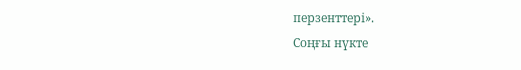перзенттері».
Соңғы нүкте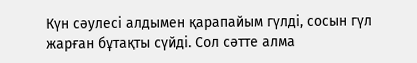Күн сәулесі алдымен қарапайым гүлді, сосын гүл жарған бұтақты сүйді. Сол сәтте алма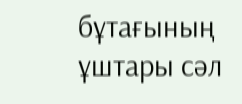бұтағының ұштары сәл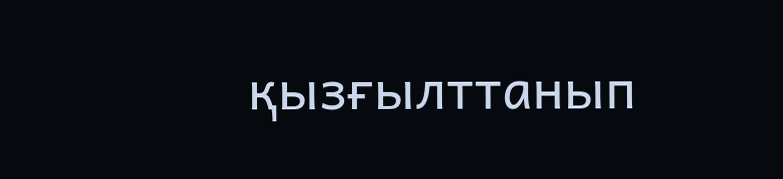қызғылттанып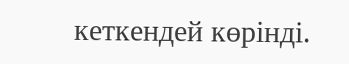кеткендей көрінді.